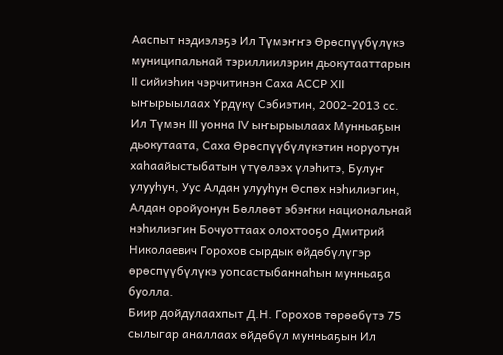Ааспыт нэдиэлэҕэ Ил Түмэҥҥэ Өрөспүүбүлүкэ муниципальнай тэриллиилэрин дьокутааттарын II сийиэһин чэрчитинэн Саха АССР XII ыҥырыылаах Үрдүкү Сэбиэтин, 2002-2013 сс. Ил Түмэн III уонна IV ыҥырыылаах Мунньаҕын дьокутаата, Саха Өрөспүүбүлүкэтин норуотун хаһаайыстыбатын үтүөлээх үлэһитэ, Булуҥ улууһун, Уус Алдан улууһун Өспөх нэһилиэгин, Алдан оройуонун Бөллөөт эбэҥки национальнай нэһилиэгин Бочуоттаах олохтооҕо Дмитрий Николаевич Горохов сырдык өйдөбүлүгэр өрөспүүбүлүкэ уопсастыбаннаһын мунньаҕа буолла.
Биир дойдулаахпыт Д.Н. Горохов төрөөбүтэ 75 сылыгар аналлаах өйдөбүл мунньаҕын Ил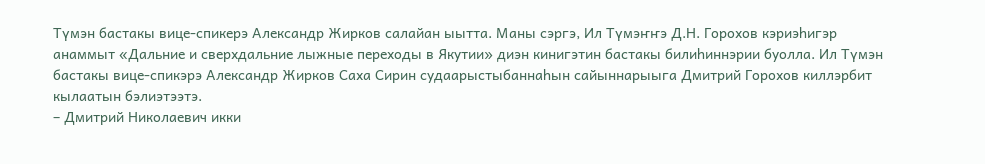Түмэн бастакы вице-спикерэ Александр Жирков салайан ыытта. Маны сэргэ, Ил Түмэҥҥэ Д.Н. Горохов кэриэһигэр анаммыт «Дальние и сверхдальние лыжные переходы в Якутии» диэн кинигэтин бастакы билиһиннэрии буолла. Ил Түмэн бастакы вице-спикэрэ Александр Жирков Саха Сирин судаарыстыбаннаһын сайыннарыыга Дмитрий Горохов киллэрбит кылаатын бэлиэтээтэ.
– Дмитрий Николаевич икки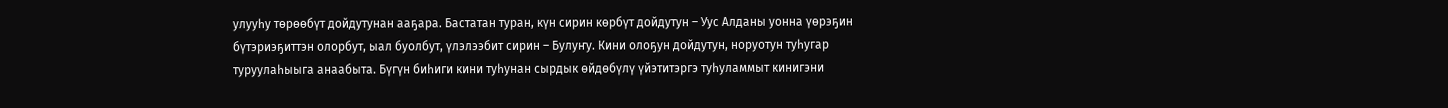улууһу төрөөбүт дойдутунан ааҕара. Бастатан туран, күн сирин көрбүт дойдутун – Уус Алданы уонна үөрэҕин бүтэриэҕиттэн олорбут, ыал буолбут, үлэлээбит сирин – Булуҥу. Кини олоҕун дойдутун, норуотун туһугар туруулаһыыга анаабыта. Бүгүн биһиги кини туһунан сырдык өйдөбүлү үйэтитэргэ туһуламмыт кинигэни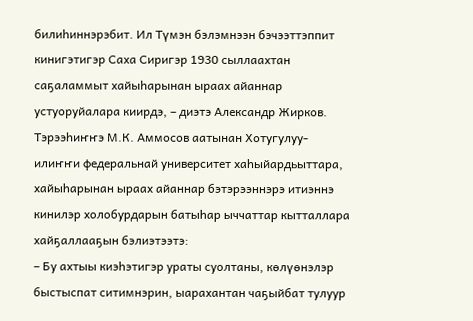билиһиннэрэбит. Ил Түмэн бэлэмнээн бэчээттэппит кинигэтигэр Саха Сиригэр 1930 сыллаахтан саҕаламмыт хайыһарынан ыраах айаннар устуоруйалара киирдэ, – диэтэ Александр Жирков.
Тэрээһиҥҥэ М.К. Аммосов аатынан Хотугулуу-илиҥҥи федеральнай университет хаһыйардьыттара, хайыһарынан ыраах айаннар бэтэрээннэрэ итиэннэ кинилэр холобурдарын батыһар ыччаттар кытталлара хайҕаллааҕын бэлиэтээтэ:
– Бу ахтыы киэһэтигэр ураты суолтаны, көлүөнэлэр быстыспат ситимнэрин, ыарахантан чаҕыйбат тулуур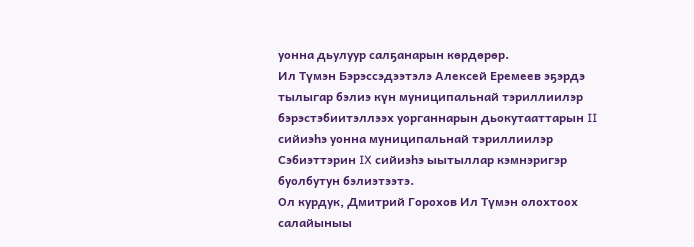уонна дьулуур салҕанарын көрдөрөр.
Ил Түмэн Бэрэссэдээтэлэ Алексей Еремеев эҕэрдэ тылыгар бэлиэ күн муниципальнай тэриллиилэр бэрэстэбиитэллээх уорганнарын дьокутааттарын II сийиэһэ уонна муниципальнай тэриллиилэр Сэбиэттэрин IX сийиэһэ ыытыллар кэмнэригэр буолбутун бэлиэтээтэ.
Ол курдук, Дмитрий Горохов Ил Түмэн олохтоох салайыныы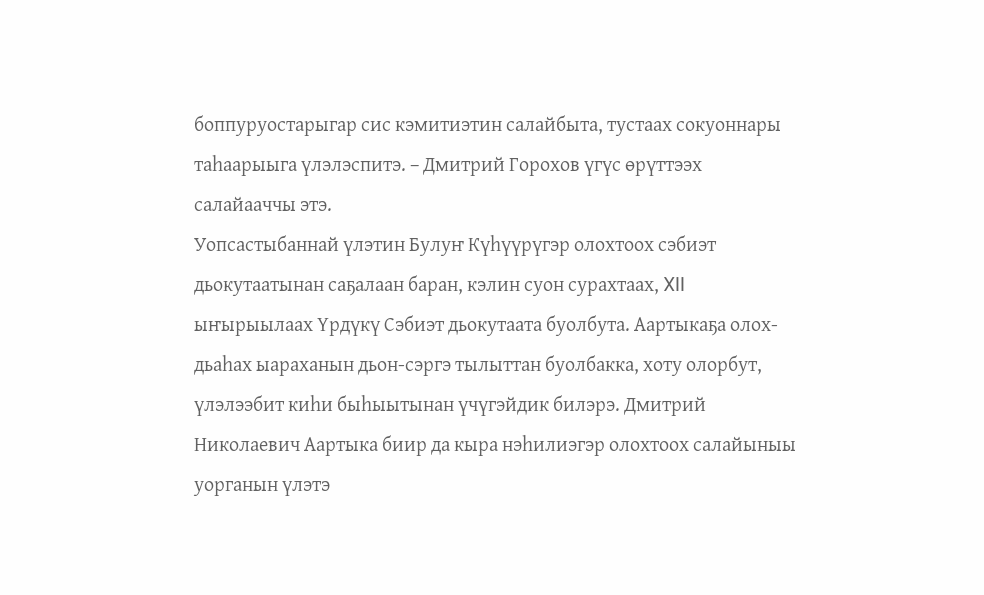боппуруостарыгар сис кэмитиэтин салайбыта, тустаах сокуоннары таһаарыыга үлэлэспитэ. – Дмитрий Горохов үгүс өрүттээх салайааччы этэ.
Уопсастыбаннай үлэтин Булуҥ Күһүүрүгэр олохтоох сэбиэт дьокутаатынан саҕалаан баран, кэлин суон сурахтаах, XII ыҥырыылаах Үрдүкү Сэбиэт дьокутаата буолбута. Аартыкаҕа олох-дьаһах ыараханын дьон-сэргэ тылыттан буолбакка, хоту олорбут, үлэлээбит киһи быһыытынан үчүгэйдик билэрэ. Дмитрий Николаевич Аартыка биир да кыра нэһилиэгэр олохтоох салайыныы уорганын үлэтэ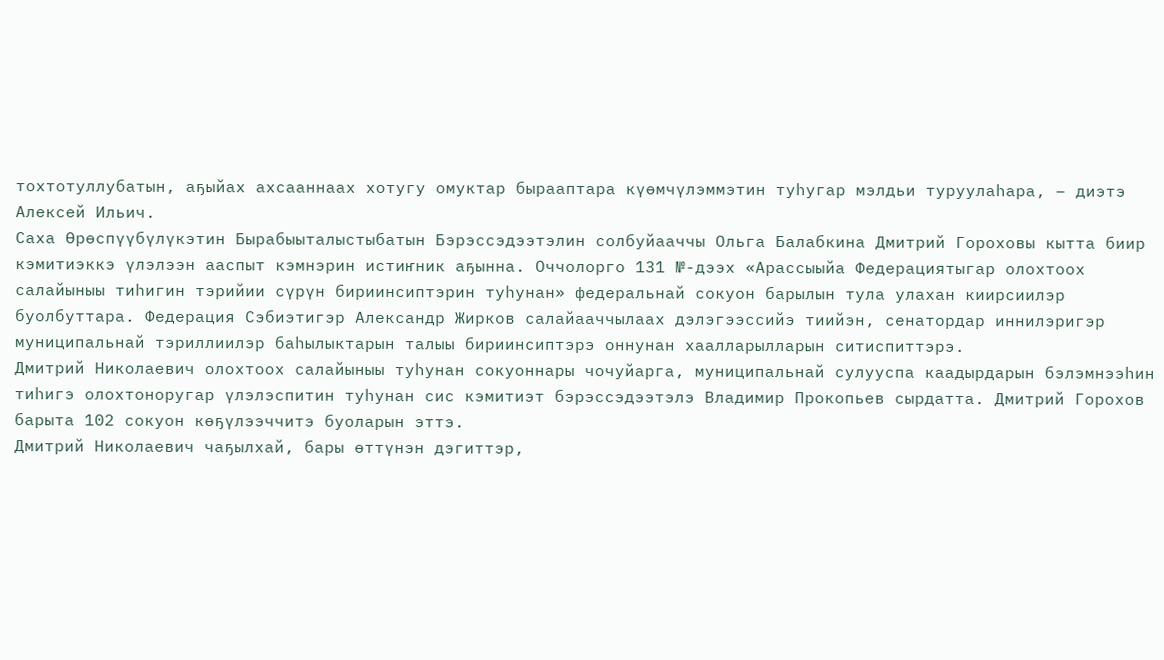тохтотуллубатын, аҕыйах ахсааннаах хотугу омуктар бырааптара күөмчүлэммэтин туһугар мэлдьи туруулаһара, – диэтэ Алексей Ильич.
Саха Өрөспүүбүлүкэтин Бырабыыталыстыбатын Бэрэссэдээтэлин солбуйааччы Ольга Балабкина Дмитрий Гороховы кытта биир кэмитиэккэ үлэлээн ааспыт кэмнэрин истиҥник аҕынна. Оччолорго 131 №-дээх «Арассыыйа Федерациятыгар олохтоох салайыныы тиһигин тэрийии сүрүн бириинсиптэрин туһунан» федеральнай сокуон барылын тула улахан киирсиилэр буолбуттара. Федерация Сэбиэтигэр Александр Жирков салайааччылаах дэлэгээссийэ тиийэн, сенатордар иннилэригэр муниципальнай тэриллиилэр баһылыктарын талыы бириинсиптэрэ оннунан хаалларылларын ситиспиттэрэ.
Дмитрий Николаевич олохтоох салайыныы туһунан сокуоннары чочуйарга, муниципальнай сулууспа каадырдарын бэлэмнээһин тиһигэ олохтоноругар үлэлэспитин туһунан сис кэмитиэт бэрэссэдээтэлэ Владимир Прокопьев сырдатта. Дмитрий Горохов барыта 102 сокуон көҕүлээччитэ буоларын эттэ.
Дмитрий Николаевич чаҕылхай, бары өттүнэн дэгиттэр,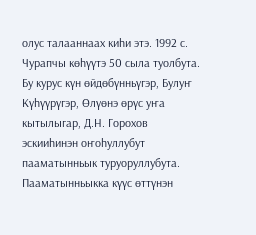олус талааннаах киһи этэ. 1992 с. Чурапчы көһүүтэ 50 сыла туолбута. Бу курус күн өйдөбүнньүгэр, Булуҥ Күһүүрүгэр, Өлүөнэ өрүс уҥа кытылыгар, Д.Н. Горохов эскииһинэн оҥоһуллубут пааматынньык туруоруллубута. Пааматынньыкка күүс өттүнэн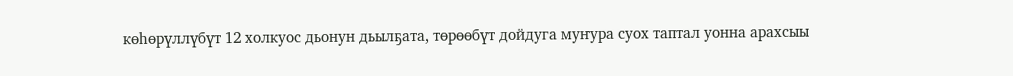көһөрүллүбүт 12 холкуос дьонун дьылҕата, төрөөбүт дойдуга муҥура суох таптал уонна арахсыы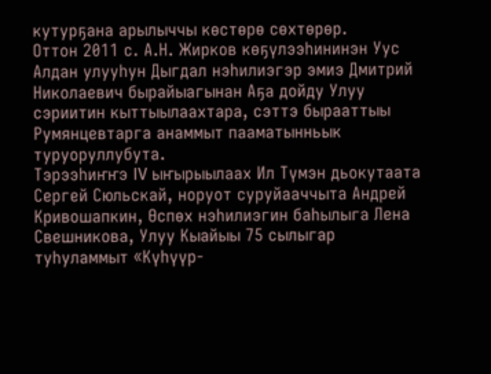кутурҕана арылыччы көстөрө сөхтөрөр.
Оттон 2011 с. А.Н. Жирков көҕүлээһининэн Уус Алдан улууһун Дыгдал нэһилиэгэр эмиэ Дмитрий Николаевич бырайыагынан Аҕа дойду Улуу сэриитин кыттыылаахтара, сэттэ бырааттыы Румянцевтарга анаммыт пааматынньык туруоруллубута.
Тэрээһиҥҥэ IV ыҥырыылаах Ил Түмэн дьокутаата Сергей Сюльскай, норуот суруйааччыта Андрей Кривошапкин, Өспөх нэһилиэгин баһылыга Лена Свешникова, Улуу Кыайыы 75 сылыгар туһуламмыт «Күһүүр-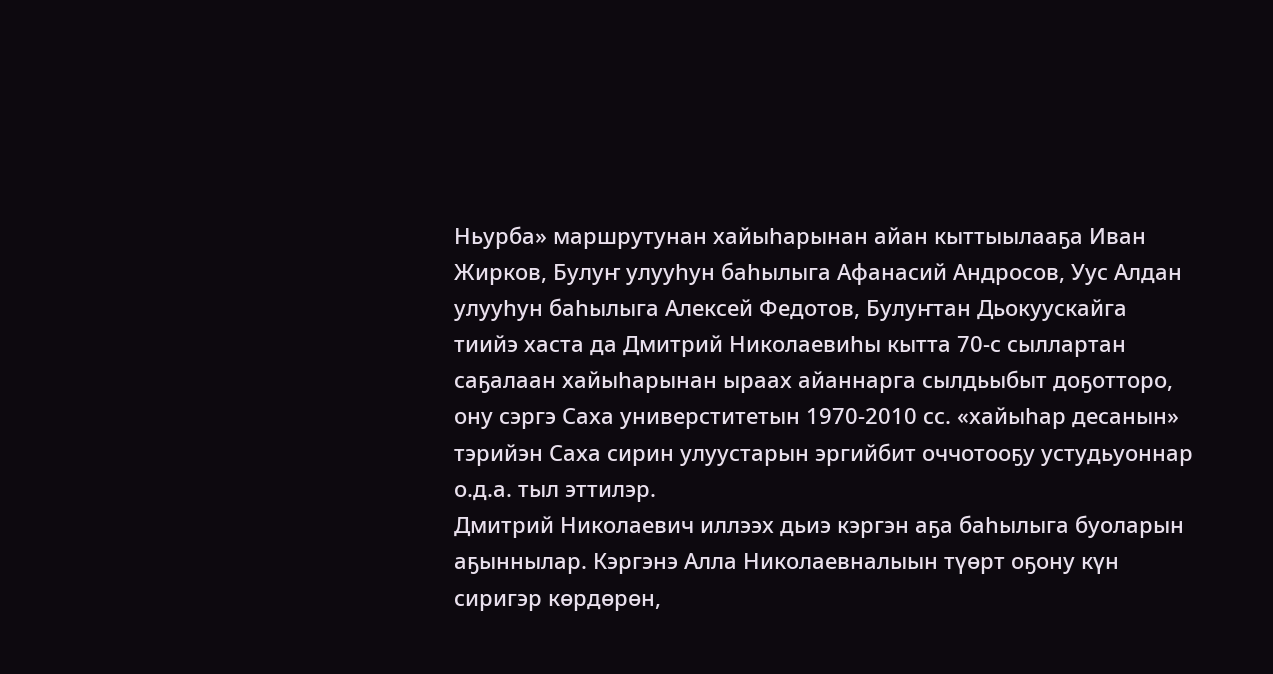Ньурба» маршрутунан хайыһарынан айан кыттыылааҕа Иван Жирков, Булуҥ улууһун баһылыга Афанасий Андросов, Уус Алдан улууһун баһылыга Алексей Федотов, Булуҥтан Дьокуускайга тиийэ хаста да Дмитрий Николаевиһы кытта 70-с сыллартан саҕалаан хайыһарынан ыраах айаннарга сылдьыбыт доҕотторо, ону сэргэ Саха универститетын 1970-2010 сс. «хайыһар десанын» тэрийэн Саха сирин улуустарын эргийбит оччотооҕу устудьуоннар о.д.а. тыл эттилэр.
Дмитрий Николаевич иллээх дьиэ кэргэн аҕа баһылыга буоларын аҕыннылар. Кэргэнэ Алла Николаевналыын түөрт оҕону күн сиригэр көрдөрөн,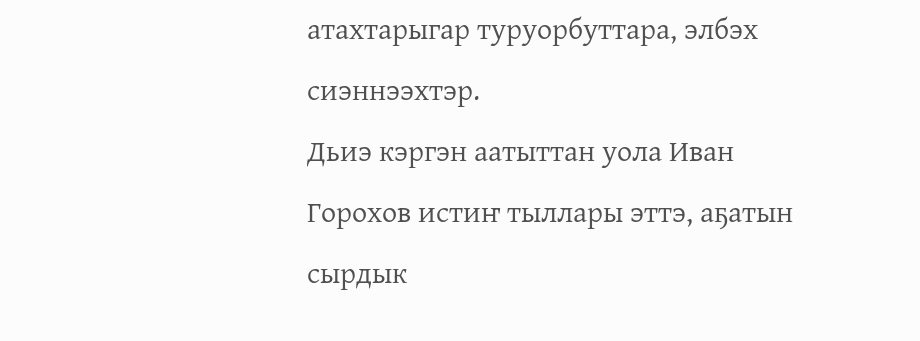атахтарыгар туруорбуттара, элбэх сиэннээхтэр.
Дьиэ кэргэн аатыттан уола Иван Горохов истиҥ тыллары эттэ, аҕатын сырдык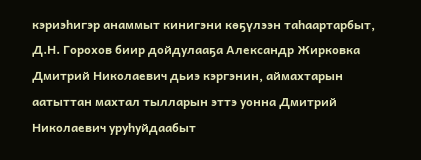кэриэһигэр анаммыт кинигэни көҕүлээн таһаартарбыт, Д.Н. Горохов биир дойдулааҕа Александр Жирковка Дмитрий Николаевич дьиэ кэргэнин, аймахтарын аатыттан махтал тылларын эттэ уонна Дмитрий Николаевич уруһуйдаабыт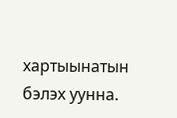хартыынатын бэлэх уунна.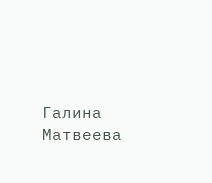Галина Матвеева